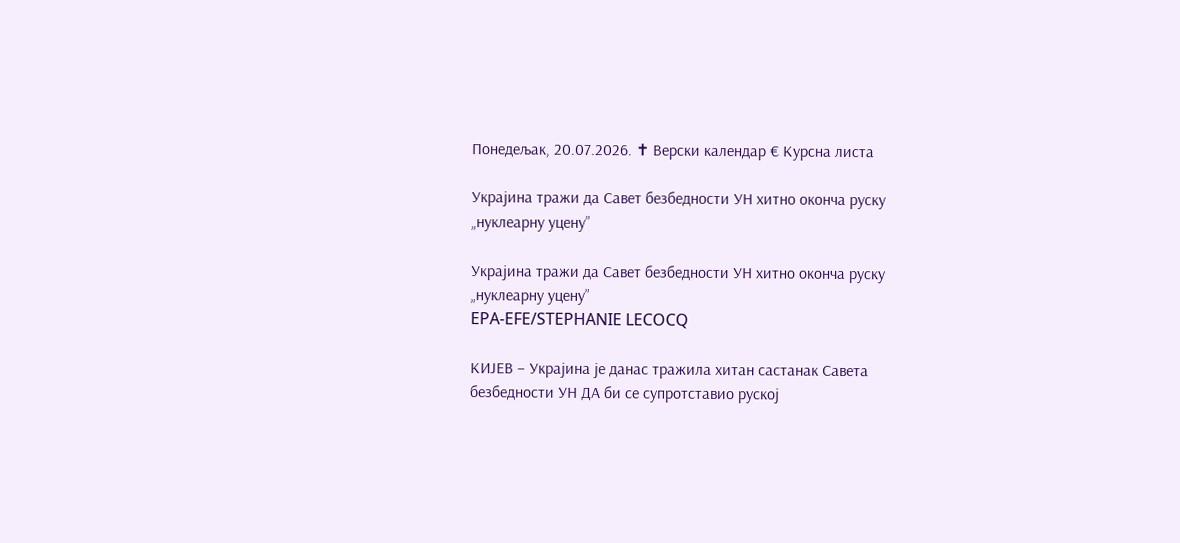Понедељак, 20.07.2026. ✝ Верски календар € Курсна листа

Украјина тражи да Савет безбедности УН хитно оконча руску „нуклеарну уцену”

Украјина тражи да Савет безбедности УН хитно оконча руску „нуклеарну уцену”
EPA-EFE/STEPHANIE LECOCQ

КИЈЕВ – Украјина је данас тражила хитан састанак Савета безбедности УН ДА би се супротставио руској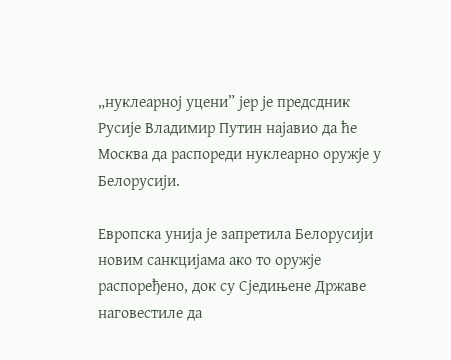„нуклеарној уцени” јер је предсдник Русије Владимир Путин најавио да ће Москва да распореди нуклеарно оружје у Белорусији.

Европска унија је запретила Белорусији новим санкцијама ако то оружје распоређено, док су Сједињене Државе наговестиле да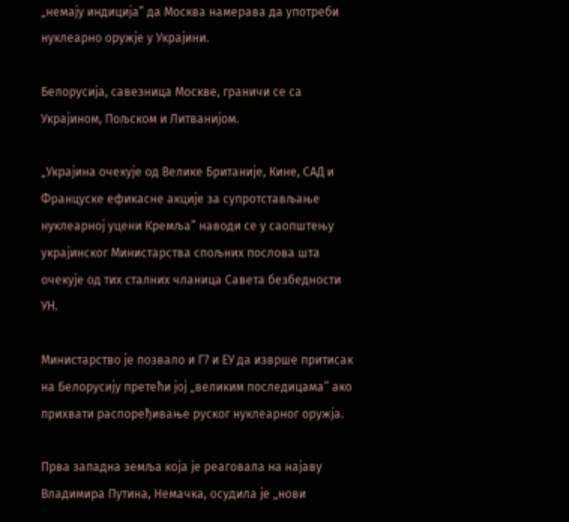„немају индиција” да Москва намерава да употреби нуклеарно оружје у Украјини.

Белорусија, савезница Москве, граничи се са Украјином, Пољском и Литванијом.

„Украјина очекује од Велике Британије, Кине, САД и Француске ефикасне акције за супротстављање нуклеарној уцени Кремља” наводи се у саопштењу украјинског Министарства спољних послова шта очекује од тих сталних чланица Савета безбедности УН.

Министарство је позвало и Г7 и ЕУ да изврше притисак на Белорусију претећи јој „великим последицама” ако прихвати распоређивање руског нуклеарног оружја.

Прва западна земља која је реаговала на најаву Владимира Путина, Немачка, осудила је „нови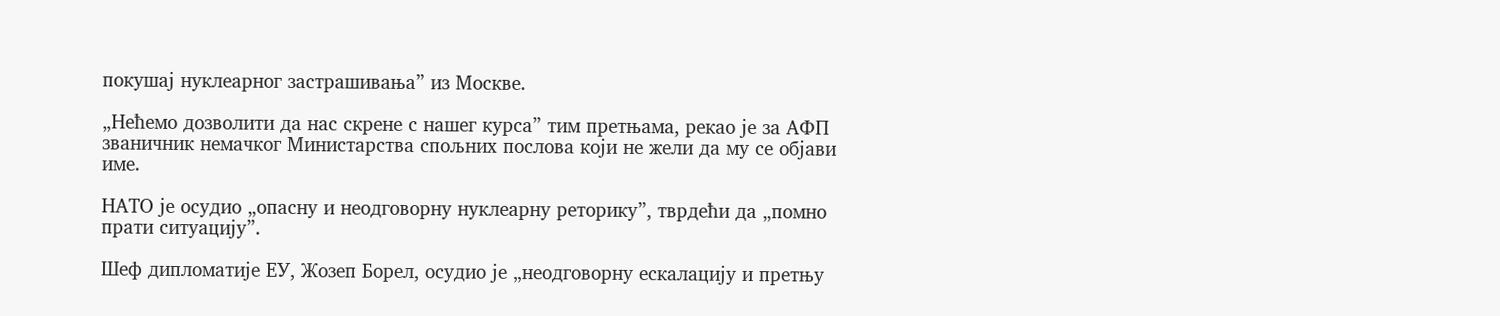покушај нуклеарног застрашивања” из Москве.

„Нећемо дозволити да нас скрене с нашег курса” тим претњама, рекао је за АФП званичник немачког Министарства спољних послова који не жели да му се објави име.

НАТО је осудио „опасну и неодговорну нуклеарну реторику”, тврдећи да „помно прати ситуацију”.

Шеф дипломатије ЕУ, Жозеп Борел, осудио је „неодговорну ескалацију и претњу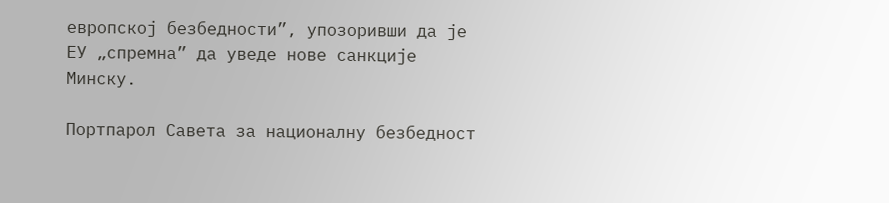европској безбедности”, упозоривши да је ЕУ „спремна” да уведе нове санкције Минску.

Портпарол Савета за националну безбедност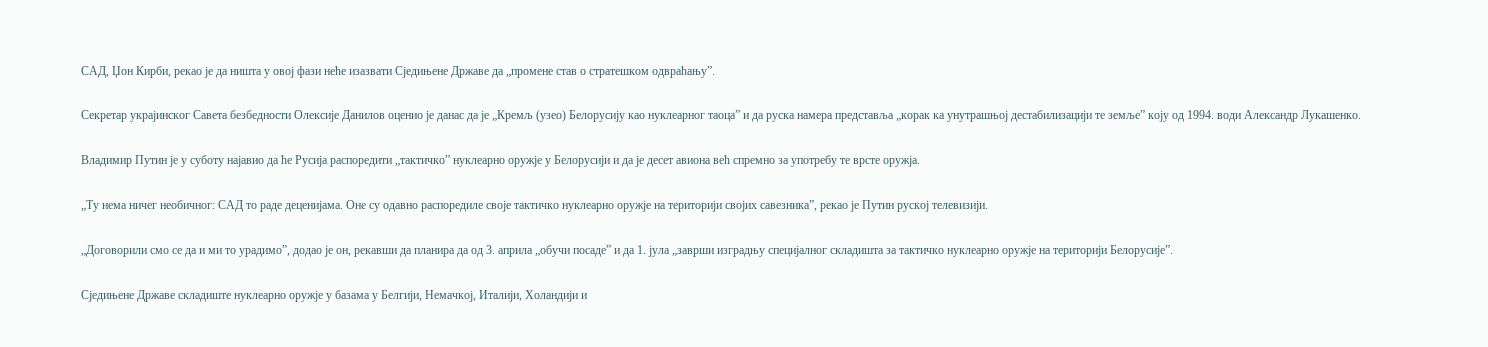САД, Џон Кирби, рекао је да ништа у овој фази неће изазвати Сједињене Државе да „промене став о стратешком одвраћању”.

Секретар украјинског Савета безбедности Олексије Данилов оценио је данас да је „Кремљ (узео) Белорусију као нуклеарног таоца” и да руска намера представља „корак ка унутрашњој дестабилизацији те земље” коју од 1994. води Александр Лукашенко.

Владимир Путин је у суботу најавио да ће Русија распоредити „тактичко” нуклеарно оружје у Белорусији и да је десет авиона већ спремно за употребу те врсте оружја.

„Ту нема ничег необичног: САД то раде деценијама. Оне су одавно распоредиле своје тактичко нуклеарно оружје на територији својих савезника”, рекао је Путин руској телевизији.

„Договорили смо се да и ми то урадимо”, додао је он, рекавши да планира да од 3. априла „обучи посаде” и да 1. јула „заврши изградњу специјалног складишта за тактичко нуклеарно оружје на територији Белорусије”.

Сједињене Државе складиште нуклеарно оружје у базама у Белгији, Немачкој, Италији, Холандији и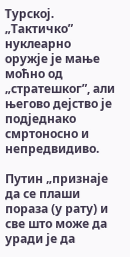Турској. „Тактичко” нуклеарно оружје је мање моћно од „стратешког”, али његово дејство је подједнако смртоносно и непредвидиво.

Путин „признаје да се плаши пораза (у рату) и све што може да уради је да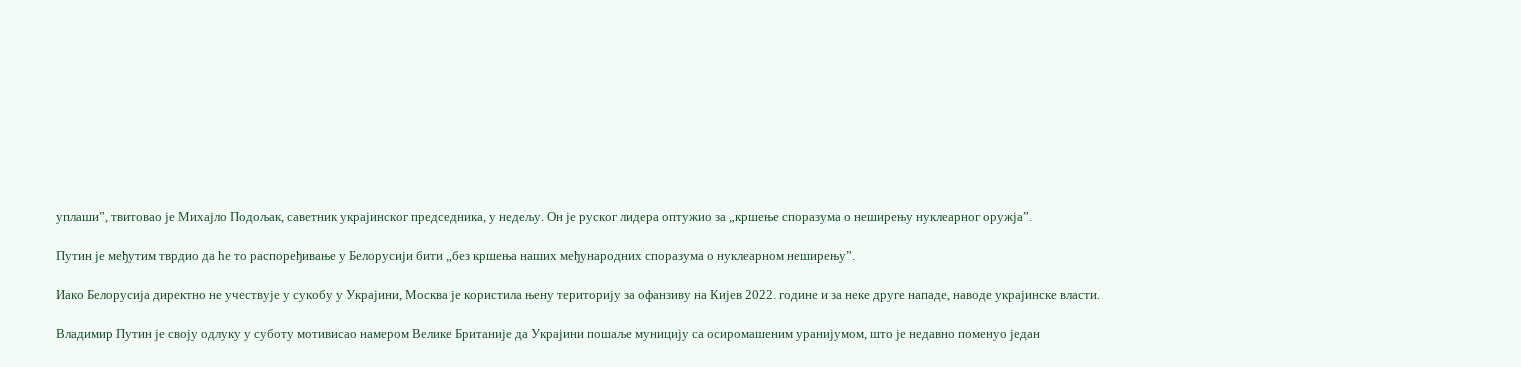уплаши”, твитовао је Михајло Подољак, саветник украјинског председника, у недељу. Он је руског лидера оптужио за „кршење споразума о неширењу нуклеарног оружја”.

Путин је међутим тврдио да ће то распоређивање у Белорусији бити „без кршења наших међународних споразума о нуклеарном неширењу”.

Иако Белорусија директно не учествује у сукобу у Украјини, Москва је користила њену територију за офанзиву на Кијев 2022. године и за неке друге нападе, наводе украјинске власти.

Владимир Путин је своју одлуку у суботу мотивисао намером Велике Британије да Украјини пошаље муницију са осиромашеним уранијумом, што је недавно поменуо један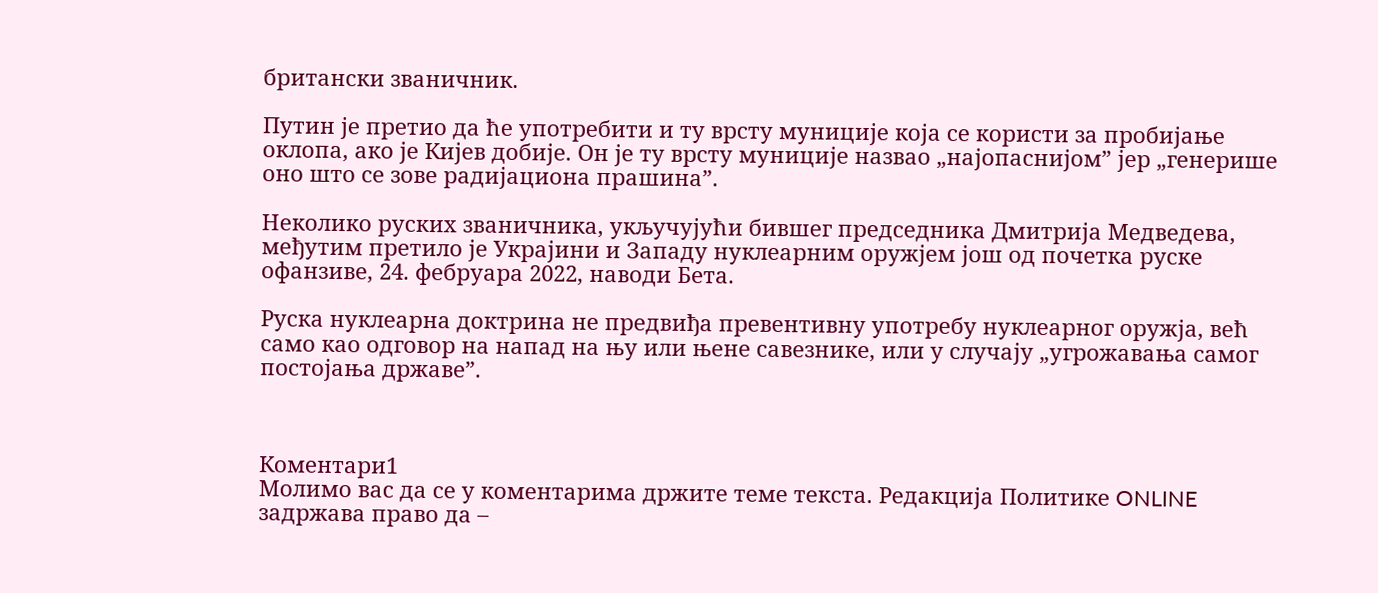британски званичник.

Путин је претио да ће употребити и ту врсту муниције која се користи за пробијање оклопа, ако је Кијев добије. Он је ту врсту муниције назвао „најопаснијом” јер „генерише оно што се зове радијациона прашина”.

Неколико руских званичника, укључујући бившег председника Дмитрија Медведева, међутим претило је Украјини и Западу нуклеарним оружјем још од почетка руске офанзиве, 24. фебруара 2022, наводи Бета.

Руска нуклеарна доктрина не предвиђа превентивну употребу нуклеарног оружја, већ само као одговор на напад на њу или њене савезнике, или у случају „угрожавања самог постојања државе”.



Коментари1
Молимо вас да се у коментарима држите теме текста. Редакција Политике ONLINE задржава право да –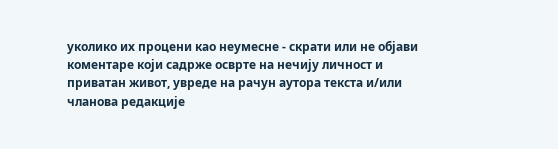уколико их процени као неумесне - скрати или не објави коментаре који садрже осврте на нечију личност и приватан живот, увреде на рачун аутора текста и/или чланова редакције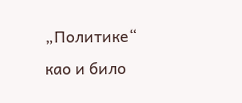„Политике“ као и било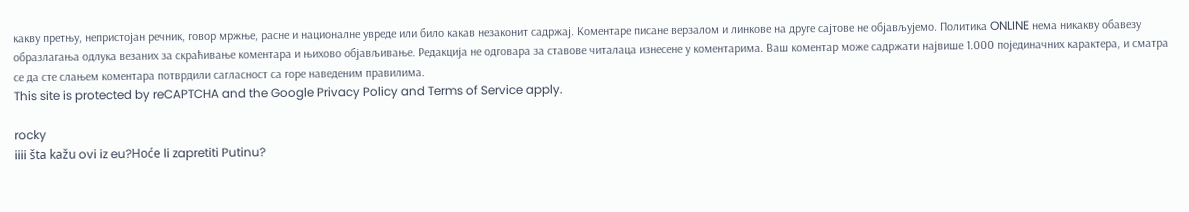какву претњу, непристојан речник, говор мржње, расне и националне увреде или било какав незаконит садржај. Коментаре писане верзалом и линкове на друге сајтове не објављујемо. Политика ONLINE нема никакву обавезу образлагања одлука везаних за скраћивање коментара и њихово објављивање. Редакција не одговара за ставове читалаца изнесене у коментарима. Ваш коментар може садржати највише 1.000 појединачних карактера, и сматра се да сте слањем коментара потврдили сагласност са горе наведеним правилима.
This site is protected by reCAPTCHA and the Google Privacy Policy and Terms of Service apply.

rocky
iiii šta kažu ovi iz eu?Hoće li zapretiti Putinu?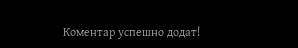Комeнтар успeшно додат!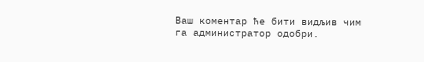Ваш комeнтар ћe бити видљив чим га администратор одобри.